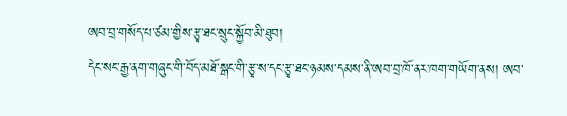ཨབ་བྲ་གསོད་པ་ཙམ་གྱིས་རྩྭ་ཐང་སྲུང་སྐྱོབ་མི་ཐུབ།
དེང་སང་རྒྱ་ནག་གཞུང་གི་བོད་མཐོ་སྒང་གི་རྩྭ་ས་དང་རྩྭ་ཐང་ཉམས་དམས་ནི་ཨབ་བྲ་ཁོ་ནར་ཁག་གཡོག་ནས། ཨབ་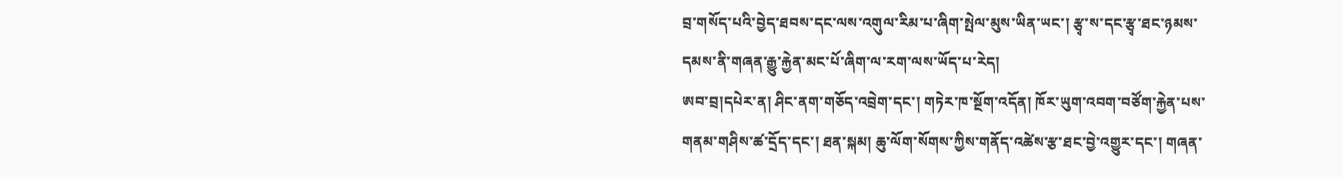བྲ་གསོད་པའི་བྱེད་ཐབས་དང་ལས་འགུལ་རིམ་པ་ཞིག་སྤེལ་མུས་ཡིན་ཡང་། རྩྭ་ས་དང་རྩྭ་ཐང་ཉམས་དམས་ནི་གཞན་རྒྱུ་རྐྱེན་མང་པོ་ཞིག་ལ་རག་ལས་ཡོད་པ་རེད།
ཨབ་བྲ།དཔེར་ན། ཤིང་ནག་གཅོད་འབྲེག་དང་། གཏེར་ཁ་སྔོག་འདོན། ཁོར་ཡུག་འབག་བཙོག་རྐྱེན་པས་གནམ་གཤིས་ཚ་དྲོད་དང་། ཐན་སྐམ། ཆུ་ལོག་སོགས་ཀྱིས་གནོད་འཚེས་རྩ་ཐང་བྱེ་འགྱུར་དང་། གཞན་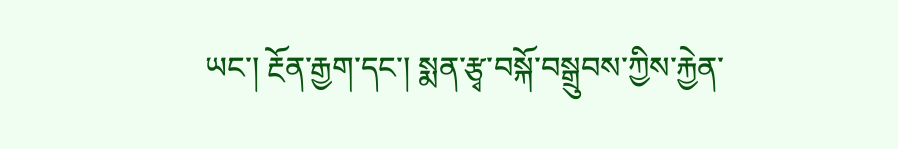ཡང་། རྔོན་རྒྱག་དང་། སྨན་རྩྭ་བསྐོ་བསྒྲུབས་ཀྱིས་རྐྱེན་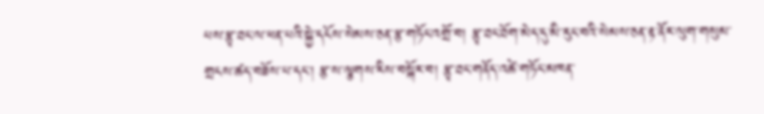པས་རྩྭ་ཐང་ལ་ཕན་པའི་སྐྱེ་དངོས་སེམས་ཅན་རྩ་གཏོང་འགྲོ་བ། རྩྭ་ཐང་ཐོག་མེད་དུ་མི་རུང་བའི་སེམས་ཅན་རྟ་ནོར་ལུག་གསུམ་གྲངས་ཚད་བཟོས་པ་དང་། རྩ་ས་ལྕགས་རིས་བསྐོར་བ། རྩྭ་ཐང་གནོད་འཚེ་གཏོང་མཁན་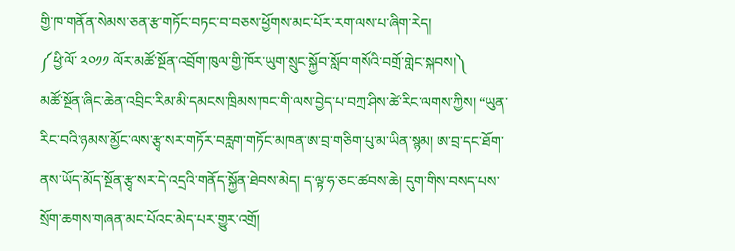གྱི་ཁ་གནོན་སེམས་ཅན་རྩ་གཏོང་བཏང་བ་བཅས་ཕྱོགས་མང་པོར་རག་ལས་པ་ཞིག་རེད།
༼ཕྱི་ལོ་ ༢༠༡༡ ལོར་མཚོ་སྔོན་འབྲོག་ཁུལ་གྱི་ཁོར་ཡུག་སྲུང་སྐྱོབ་སློབ་གསོའི་བགྲོ་གླེང་སྐབས།༽
མཚོ་སྔོན་ཞིང་ཆེན་འབྲིང་རིམ་མི་དམངས་ཁྲིམས་ཁང་གི་ལས་བྱེད་པ་བཀྲ་ཤིས་ཚེ་རིང་ལགས་ཀྱིས། “ཡུན་རིང་བའི་ཉམས་མྱོང་ལས་རྩྭ་སར་གཏོར་བརླག་གཏོང་མཁན་ཨ་བྲ་གཅིག་པུ་མ་ཡིན་སྙམ། ཨ་བྲ་དང་ཐོག་ནས་ཡོད་མོད་སྔོན་རྩྭ་སར་དེ་འདྲའི་གནོད་སྐྱོན་ཐེབས་མེད། ད་ལྟ་ཧ་ཅང་ཚབས་ཆེ། དུག་གིས་བསད་པས་སྲོག་ཆགས་གཞན་མང་པོའང་མེད་པར་གྱུར་འགྲོ།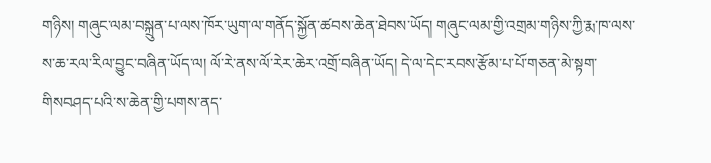གཉིས། གཞུང་ལམ་བསྐྲུན་པ་ལས་ཁོར་ཡུག་ལ་གནོད་སྐྱོན་ཚབས་ཆེན་ཐེབས་ཡོད། གཞུང་ལམ་གྱི་འགྲམ་གཉིས་ཀྱི་རྨ་ཁ་ལས་ས་ཆ་རལ་རིལ་བྱུང་བཞིན་ཡོད་ལ། ལོ་རེ་ནས་ལོ་རེར་ཆེར་འགྲོ་བཞིན་ཡོད། དེ་ལ་དེང་རབས་རྩོམ་པ་པོ་གཅན་མེ་སྟག་གིསབཤད་པའི་ས་ཆེན་གྱི་པགས་ནད་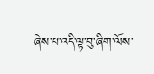ཞེས་པ་འདི་ལྟ་བུ་ཞིག་ལོས་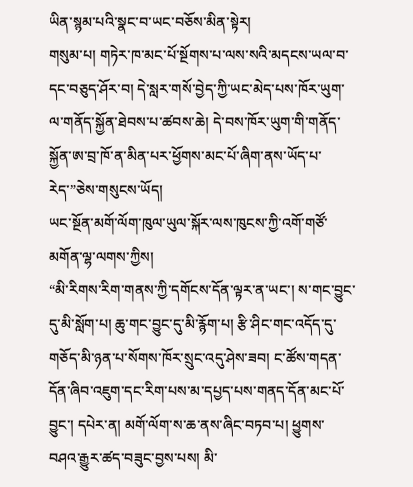ཡིན་སྙམ་པའི་སྣང་བ་ཡང་བཅོས་མིན་སྟེར།
གསུམ་པ། གཏེར་ཁ་མང་པོ་སྔོགས་པ་ལས་སའི་མདངས་ཡལ་བ་དང་བཅུད་ཤོར་བ། དེ་སླར་གསོ་བྱེད་ཀྱི་ཡང་མེད་པས་ཁོར་ཡུག་ལ་གནོད་སྐྱོན་ཐེབས་པ་ཚབས་ཆེ། དེ་བས་ཁོར་ཡུག་གི་གནོད་སྐྱོན་ཨ་བྲ་ཁོ་ན་མིན་པར་ཕྱོགས་མང་པོ་ཞིག་ནས་ཡོད་པ་རེད་”ཅེས་གསུངས་ཡོད།
ཡང་སྔོན་མགོ་ལོག་ཁུལ་ཡུལ་སྐོར་ལས་ཁུངས་ཀྱི་འགོ་གཙོ་མགོན་ལྷ་ལགས་ཀྱིས།
“མི་རིགས་རིག་གནས་ཀྱི་དགོངས་དོན་ལྟར་ན་ཡང་། ས་གང་བྱུང་དུ་མི་སློག་པ། ཆུ་གང་བྱུང་དུ་མི་རྙོག་པ། རྩི་ཤིང་གང་འདོད་དུ་གཅོད་མི་ཉན་པ་སོགས་ཁོར་སྲུང་འདུ་ཤེས་ཟབ། ང་ཚོས་གདན་དོན་ཞིབ་འཇུག་དང་རིག་པས་མ་དཔྱད་པས་གནད་དོན་མང་པོ་བྱུང་། དཔེར་ན། མགོ་ལོག་ས་ཆ་ནས་ཞིང་བཏབ་པ། ཕྱུགས་བཤའ་རྒྱུར་ཚད་བཟུང་བྱས་པས། མི་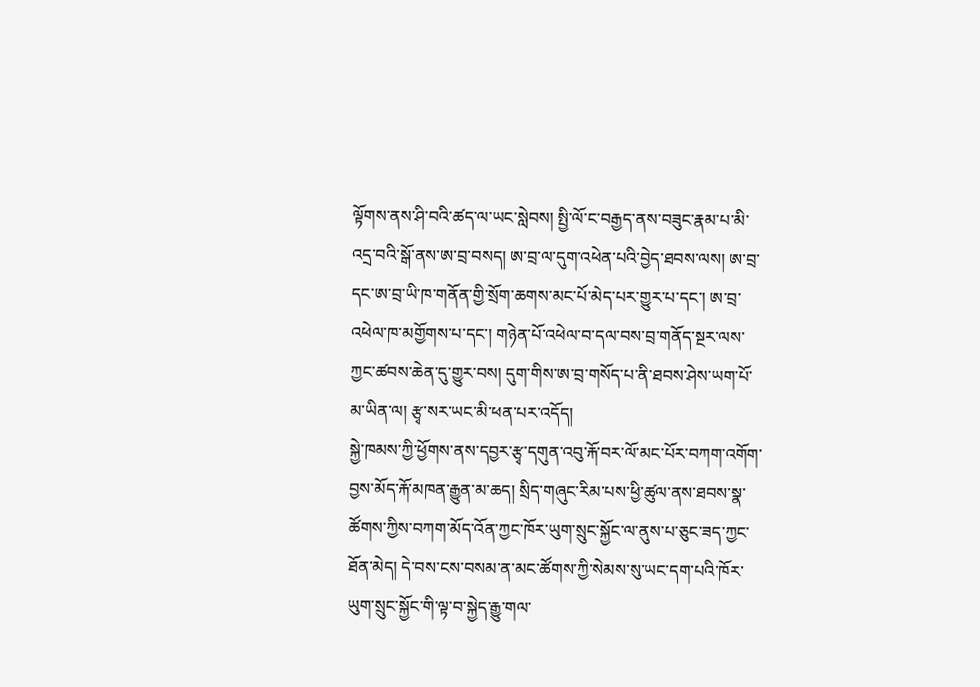ལྟོགས་ནས་ཤི་བའི་ཚད་ལ་ཡང་སླེབས། སྤྱི་ལོ་ང་བརྒྱད་ནས་བཟུང་རྣམ་པ་མི་འདྲ་བའི་སྒོ་ནས་ཨ་བྲ་བསད། ཨ་བྲ་ལ་དུག་འཕེན་པའི་བྱེད་ཐབས་ལས། ཨ་བྲ་དང་ཨ་བྲ་ཡི་ཁ་གནོན་གྱི་སྲོག་ཆགས་མང་པོ་མེད་པར་གྱུར་པ་དང་། ཨ་བྲ་འཕེལ་ཁ་མགྱོགས་པ་དང་། གཉེན་པོ་འཕེལ་བ་དལ་བས་བྲ་གནོད་སྔར་ལས་ཀྱང་ཚབས་ཆེན་དུ་གྱུར་བས། དུག་གིས་ཨ་བྲ་གསོད་པ་ནི་ཐབས་ཤེས་ཡག་པོ་མ་ཡིན་ལ། རྩྭ་སར་ཡང་མི་ཕན་པར་འདོད།
སྐྱེ་ཁམས་ཀྱི་ཕྱོགས་ནས་དབྱར་རྩྭ་དགུན་འབུ་རྐོ་བར་ལོ་མང་པོར་བཀག་འགོག་བྱས་མོད་རྐོ་མཁན་རྒྱུན་མ་ཆད། སྲིད་གཞུང་རིམ་པས་ཕྱི་ཚུལ་ནས་ཐབས་སྣ་ཚོགས་ཀྱིས་བཀག་མོད་འོན་ཀྱང་ཁོར་ཡུག་སྲུང་སྐྱོང་ལ་ནུས་པ་ཅུང་ཟད་ཀྱང་ཐོན་མེད། དེ་བས་ངས་བསམ་ན་མང་ཚོགས་ཀྱི་སེམས་སུ་ཡང་དག་པའི་ཁོར་ཡུག་སྲུང་སྐྱོང་གི་ལྟ་བ་སྐྱེད་རྒྱུ་གལ་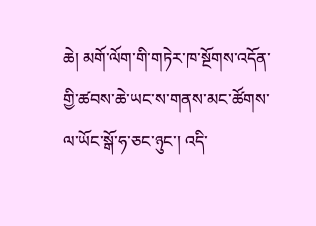ཆེ། མགོ་ལོག་གི་གཏེར་ཁ་སྔོགས་འདོན་གྱི་ཚབས་ཆེ་ཡང་ས་གནས་མང་ཚོགས་ལ་ཡོང་སྒོ་ཧ་ཅང་ཉུང་། འདི་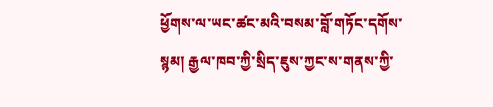ཕྱོགས་ལ་ཡང་ཚང་མའི་བསམ་བློ་གཏོང་དགོས་སྙམ། རྒྱལ་ཁབ་ཀྱི་སྲིད་ཇུས་ཀྱང་ས་གནས་ཀྱི་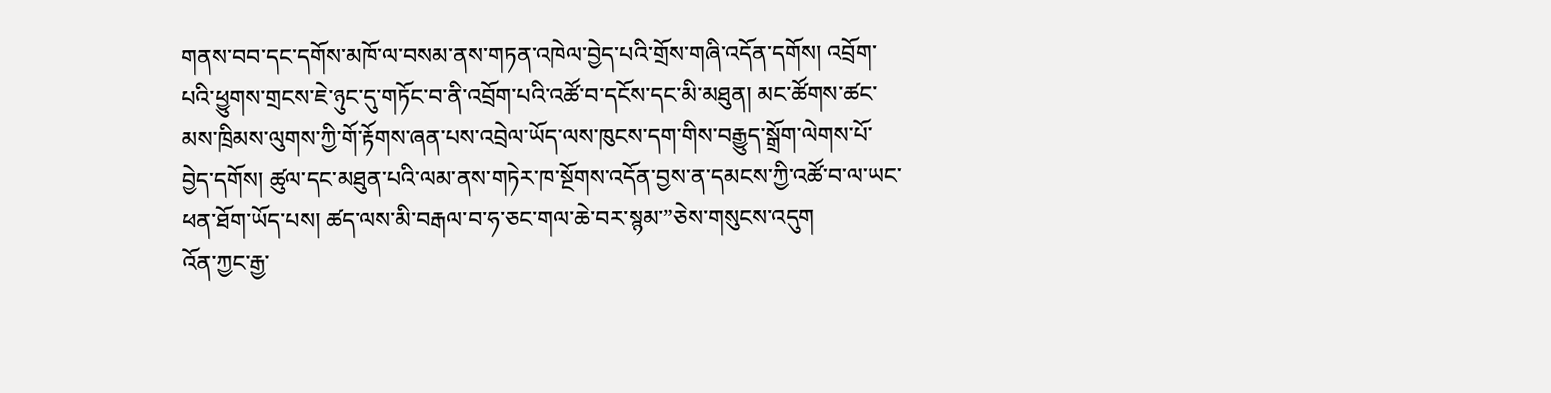གནས་བབ་དང་དགོས་མཁོ་ལ་བསམ་ནས་གཏན་འཁེལ་བྱེད་པའི་གྲོས་གཞི་འདོན་དགོས། འབྲོག་པའི་ཕྱུགས་གྲངས་ཇེ་ཉུང་དུ་གཏོང་བ་ནི་འབྲོག་པའི་འཚོ་བ་དངོས་དང་མི་མཐུན། མང་ཚོགས་ཚང་མས་ཁྲིམས་ལུགས་ཀྱི་གོ་རྟོགས་ཞན་པས་འབྲེལ་ཡོད་ལས་ཁུངས་དག་གིས་བརྒྱུད་སྒྲོག་ལེགས་པོ་བྱེད་དགོས། ཚུལ་དང་མཐུན་པའི་ལམ་ནས་གཏེར་ཁ་སྔོགས་འདོན་བྱས་ན་དམངས་ཀྱི་འཚོ་བ་ལ་ཡང་ཕན་ཐོག་ཡོད་པས། ཚད་ལས་མི་བརྒལ་བ་ཧ་ཅང་གལ་ཆེ་བར་སྙམ་”ཅེས་གསུངས་འདུག
འོན་ཀྱང་རྒྱ་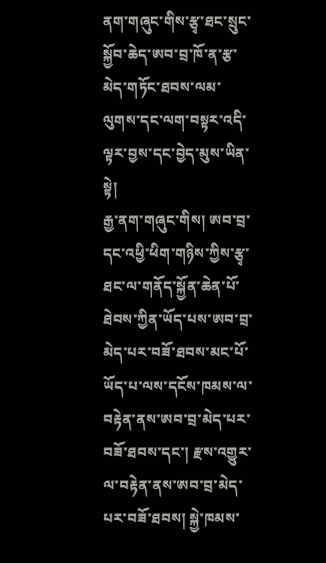ནག་གཞུང་གིས་རྩྭ་ཐང་སྲུང་སྐྱོབ་ཆེད་ཨབ་བྲ་ཁོ་ན་རྩ་མེད་གཏོང་ཐབས་ལམ་ལུགས་དང་ལག་བསྟར་འདི་ལྟར་བྱས་དང་བྱེད་མུས་ཡིན་སྟེ།
རྒྱ་ནག་གཞུང་གིས། ཨབ་བྲ་དང་འཕྱི་ཕིག་གཉིས་ཀྱིས་རྩྭ་ཐང་ལ་གནོད་སྐྱོན་ཆེན་པོ་ཐེབས་ཀྱིན་ཡོད་པས་ཨབ་བྲ་མེད་པར་བཟོ་ཐབས་མང་པོ་ཡོད་པ་ལས་དངོས་ཁམས་ལ་བརྟེན་ནས་ཨབ་བྲ་མེད་པར་བཟོ་ཐབས་དང་། རྫས་འགྱུར་ལ་བརྟེན་ནས་ཨབ་བྲ་མེད་པར་བཟོ་ཐབས། སྐྱེ་ཁམས་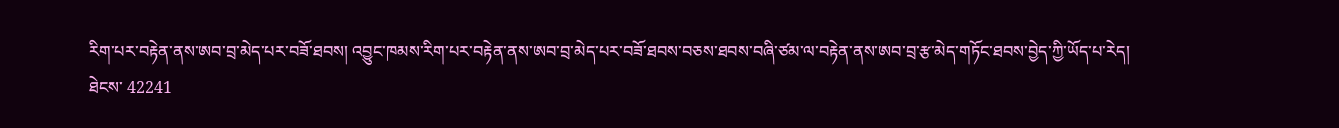རིག་པར་བརྟེན་ནས་ཨབ་བྲ་མེད་པར་བཟོ་ཐབས། འབྱུང་ཁམས་རིག་པར་བརྟེན་ནས་ཨབ་བྲ་མེད་པར་བཟོ་ཐབས་བཅས་ཐབས་བཞི་ཙམ་ལ་བརྟེན་ནས་ཨབ་བྲ་རྩ་མེད་གཏོང་ཐབས་བྱེད་ཀྱི་ཡོད་པ་རེད།
ཐེངས་ 42241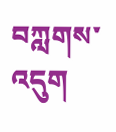བཀླགས་འདུག